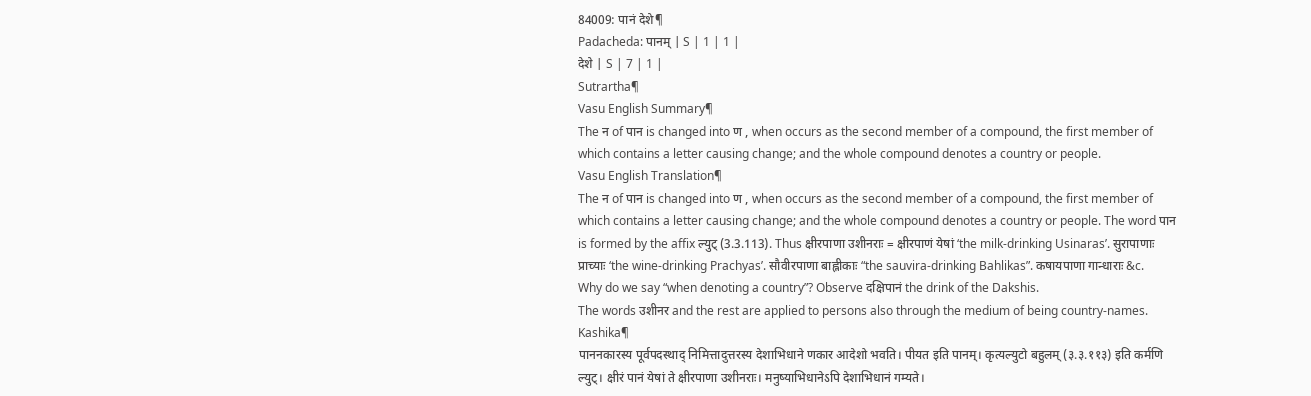84009: पानं देशे¶
Padacheda: पानम् | S | 1 | 1 |
देशे | S | 7 | 1 |
Sutrartha¶
Vasu English Summary¶
The न of पान is changed into ण , when occurs as the second member of a compound, the first member of which contains a letter causing change; and the whole compound denotes a country or people.
Vasu English Translation¶
The न of पान is changed into ण , when occurs as the second member of a compound, the first member of which contains a letter causing change; and the whole compound denotes a country or people. The word पान is formed by the affix ल्युट् (3.3.113). Thus क्षीरपाणा उशीनराः = क्षीरपाणं येषां ‘the milk-drinking Usinaras’. सुरापाणाः प्राच्याः ‘the wine-drinking Prachyas’. सौवीरपाणा बाह्लीकाः “the sauvira-drinking Bahlikas”. कषायपाणा गान्धाराः &c.
Why do we say “when denoting a country”? Observe दक्षिपानं the drink of the Dakshis.
The words उशीनर and the rest are applied to persons also through the medium of being country-names.
Kashika¶
पाननकारस्य पूर्वपदस्थाद् निमित्तादुत्तरस्य देशाभिधाने णकार आदेशो भवति। पीयत इति पानम्। कृत्यल्युटो बहुलम् (३.३.११३) इति कर्मणि ल्युट्। क्षीरं पानं येषां ते क्षीरपाणा उशीनराः। मनुष्याभिधानेऽपि देशाभिधानं गम्यते।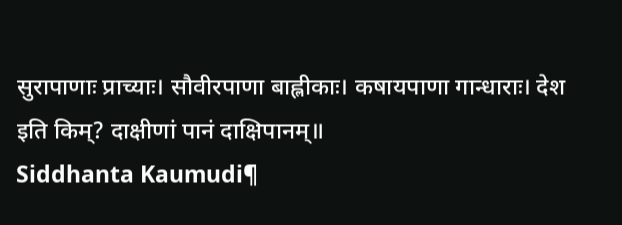सुरापाणाः प्राच्याः। सौवीरपाणा बाह्लीकाः। कषायपाणा गान्धाराः। देश इति किम्? दाक्षीणां पानं दाक्षिपानम्॥
Siddhanta Kaumudi¶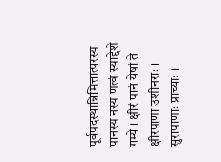पूर्वपदस्थान्निमित्तात्परस्य पानस्य नस्य णत्वं स्याद्देशे गम्ये । क्षीरं पानं येषां ते क्षीरपाणा उशीनराः । सुरापाणाः प्राच्याः ।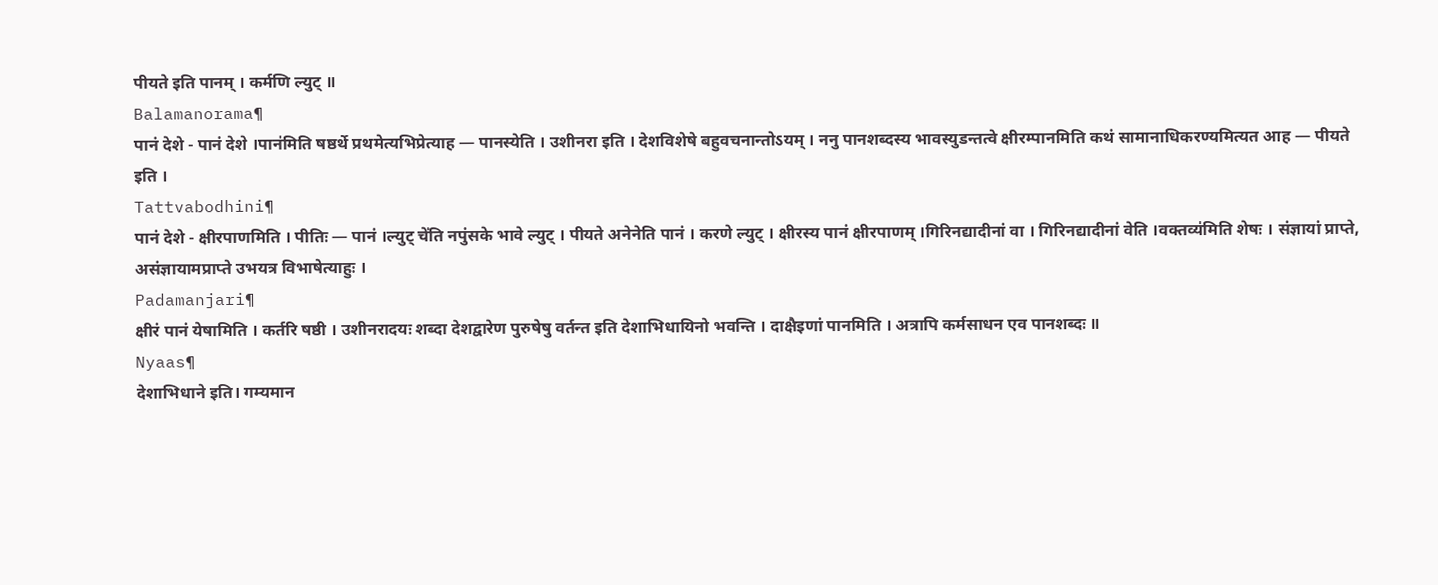पीयते इति पानम् । कर्मणि ल्युट् ॥
Balamanorama¶
पानं देशे - पानं देशे ।पान॑मिति षष्ठर्थे प्रथमेत्यभिप्रेत्याह — पानस्येति । उशीनरा इति । देशविशेषे बहुवचनान्तोऽयम् । ननु पानशब्दस्य भावस्युडन्तत्वे क्षीरम्पानमिति कथं सामानाधिकरण्यमित्यत आह — पीयते इति ।
Tattvabodhini¶
पानं देशे - क्षीरपाणमिति । पीतिः — पानं ।ल्युट् चे॑ति नपुंसके भावे ल्युट् । पीयते अनेनेति पानं । करणे ल्युट् । क्षीरस्य पानं क्षीरपाणम् ।गिरिनद्यादीनां वा । गिरिनद्यादीनां वेति ।वक्तव्य॑मिति शेषः । संज्ञायां प्राप्ते, असंज्ञायामप्राप्ते उभयत्र विभाषेत्याहुः ।
Padamanjari¶
क्षीरं पानं येषामिति । कर्तरि षष्ठी । उशीनरादयः शब्दा देशद्वारेण पुरुषेषु वर्तन्त इति देशाभिधायिनो भवन्ति । दाक्षैइणां पानमिति । अत्रापि कर्मसाधन एव पानशब्दः ॥
Nyaas¶
देशाभिधाने इति। गम्यमान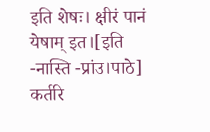इति शेषः। क्षीरं पानं येषाम् इत।[इति -नास्ति -प्रांउ।पाठे] कर्तरि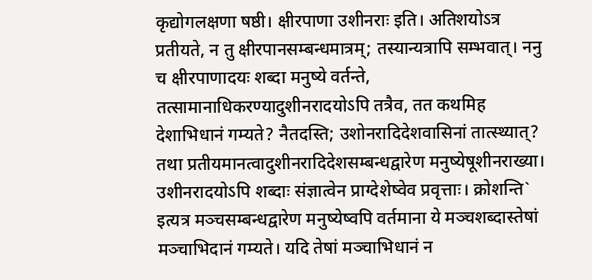कृद्योगलक्षणा षष्ठी। क्षीरपाणा उशीनराः इति। अतिशयोऽत्र प्रतीयते, न तु क्षीरपानसम्बन्धमात्रम्; तस्यान्यत्रापि सम्भवात्। ननु च क्षीरपाणादयः शब्दा मनुष्ये वर्तन्ते, तत्सामानाधिकरण्यादुशीनरादयोऽपि तत्रैव, तत कथमिह देशाभिधानं गम्यते? नैतदस्ति; उशोनरादिदेशवासिनां तात्स्थ्यात्? तथा प्रतीयमानत्वादुशीनरादिदेशसम्बन्धद्वारेण मनुष्येषूशीनराख्या। उशीनरादयोऽपि शब्दाः संज्ञात्वेन प्राग्देशेष्वेव प्रवृत्ताः। क्रोशन्ति` इत्यत्र मञ्चसम्बन्धद्वारेण मनुष्येष्वपि वर्तमाना ये मञ्चशब्दास्तेषां मञ्चाभिदानं गम्यते। यदि तेषां मञ्चाभिधानं न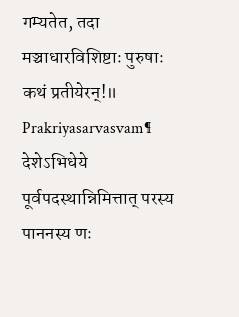गम्यतेत, तदा मञ्चाधारविशिष्टाः पुरुषाः कथं प्रतीयेरन्!॥
Prakriyasarvasvam¶
देशेऽभिधेये पूर्वपदस्थान्निमित्तात् परस्य पाननस्य णः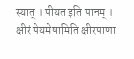स्यात् । पीयत इति पानम् । क्षीरं पेयमेषामिति क्षीरपाणा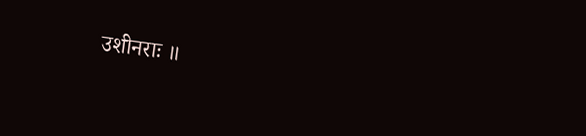उशीनराः ॥